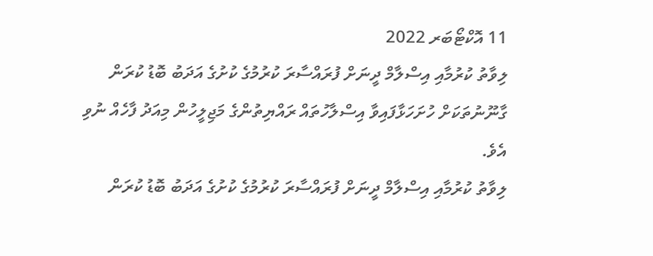11 އޮކްޓޯބަރ 2022
ލިވާތު ކުރުމާއި އިސްލާމް ދީނަށް ފުރައްސާރަ ކުރުމުގެ ކުށުގެ އަދަބު ބޮޑު ކުރަން ގާނޫނުތަކަށް ހުށަހަޅާފައިވާ އިސްލާހުތައް ރައްޔިތުންގެ މަޖިލީހުން މިއަދު ފާހެއް ނުވި އެވެ.
ލިވާތު ކުރުމާއި އިސްލާމް ދީނަށް ފުރައްސާރަ ކުރުމުގެ ކުށުގެ އަދަބު ބޮޑު ކުރަން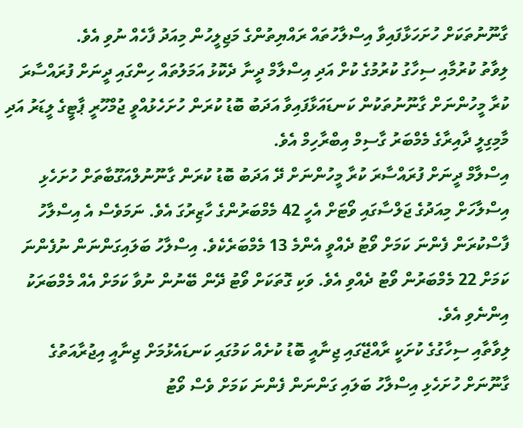ގާނޫނުތަކަށް ހުށަހަޅާފައިވާ އިސްލާހުތައް ރައްޔިތުންގެ މަޖިލީހުން މިއަދު ފާހެއް ނުވި އެވެ.
ލިވާތު ކުރުމާއި ސިހާގު ކުރުމުގެ ކުށް އަދި އިސްލާމް ދީނާ ދެކޮޅު އަމަލުތައް ހިންގައި ދީނަށް ފުރައްސާރަ ކުރާ މީހުންނަށް ގާނޫނުތަކުން ކަނޑައަޅާފައިވާ އަދަބު ބޮޑު ކުރަން ހުށަހެޅުއްވީ ޖުމްހޫރީ ޕާޓީގެ ލީޑަރު އަދި މާމިގިލީ ދާއިރާގެ މެމްބަރު ގާސިމް އިބްރާހިމް އެވެ.
އިސްލާމް ދީނަށް ފުރައްސާރަ ކުރާ މީހުންނަށް ދޭ އަދަބު ބޮޑު ކުރަން ގާނޫނުލްއަގޫބާތަށް ހުށަހެޅި އިސްލާހަށް މިއަދުގެ ޖަލްސާގައި ވޯޓަށް އެހީ 42 މެމްބަރުންގެ ހާޒިރުގަ އެވެ. ނަމަވެސް އެ އިސްލާހު ފާސްކުރަން ފެންނަ ކަމަށް ވޯޓު ދެއްވީ އެންމެ 13 މެމްބަރެކެވެ. އިސްލާހު ބަލައިގަންނަން ނުފެންނަ ކަމަށް 22 މެމްބަރުން ވޯޓު ދެއްވި އެވެ. ވަކި ގޮތަކަށް ވޯޓު ދޭން ބޭނުން ނުވާ ކަމަށް އެއް މެމްބަރަކު އިންނެވި އެވެ.
ލިވާތާއި ސިހާގުގެ ކުށަކީ ރާއްޖޭގައި ޖިނާއީ ބޮޑު ކުށެއް ކަމުގައި ކަނޑައެޅުމަށް ޖިނާއީ އިޖުރާއަތުގެ ގާނޫނަށް ހުށަހެޅި އިސްލާހު ބަލައި ގަންނަން ފެންނަ ކަމަށް ވެސް ވޯޓު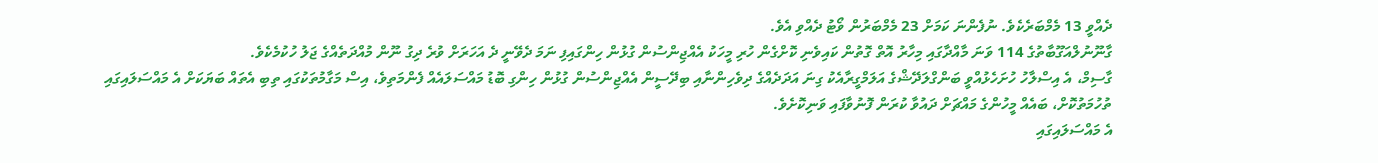ދެއްވީ 13 މެމްބަރެކެވެ. ނުފެންނަ ކަމަށް 23 މެމްބަރުން ވޯޓު ދެއްވި އެވެ.
ގާނޫނުލްއަގޫބާތުގެ 114 ވަނަ މާއްދާގައި މިހާރު އޮތް ގޮތުން ކައިވެނި ކޮށްގެން ހުރި މީހަކު އެއްޖިންސުން ގުޅުން ހިންގައިފި ނަމަ ދެވޭނީ ދެ އަހަރަށް ވުރެ ދިގު ނޫން މުއްދަތެއްގެ ޖަލު ހުކުމެކެވެ.
ގާސިމް، އެ އިސްލާހު ހުށަހެޅުއްވީ ބަންގްލަދޭޝްގެ އަލަމްގީރާއެކު ގިނަ އަދަދެއްގެ ދިވެހިންނާއި ބިދޭސީން އެއްޖިންސުން ގުޅުން ހިންގި ބޮޑު މައްސަލައެއް ފެންމަތިވެ، އިސް މަގާމުތަކުގައި ތިބި އެތައް ބަޔަކަށް އެ މައްސަލައިގައި ތުހުމަތުކޮށް، ބައެއް މީހުންގެ މައްޗަށް ދައުވާ ކުރަން ފޮނުވާފައި ވަނިކޮށެވެ.
އެ މައްސަލައިގައި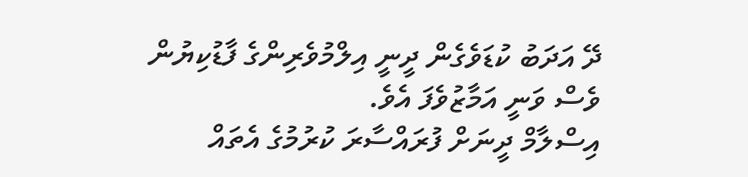ދޭ އަދަބު ކުޑަވެގެން ދީނީ އިލްމުވެރިންގެ ފާޑުކިޔުން ވެސް ވަނީ އަމާޒުވެފަ އެވެ.
އިސްލާމް ދީނަށް ފުރައްސާރަ ކުރުމުގެ އެތައް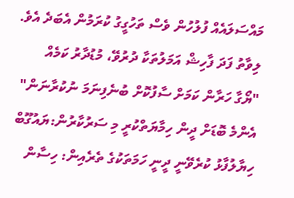މައްސަލައެއް ފުލުހުން ވެސް ތަހުގީގު ކުރަމުން އެބަދެ އެވެ.
ލިވާތު ފަދަ ފާހިޝް އަމަލުތަކާ ދުރުވޭ، މުޑުދާރު ކަމެއް
"ޔޯގާ ހަރާން ކަމަށް ސާފުކޮށް ބުނެފިނަމަ ނުކުރާނަން"
އެންމެ ބޮޑަށް ދީން ހިމާޔަތްކުރީ މި ސަރުކާރުން:ޔައުގޫބް
ހިޔާލުފާޅު ކުރެވޭނީ ދީނީ ހަމަތަކުގެ ތެރެއިން: ހިސާން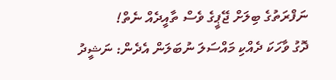ނަފްރަތުގެ ބިލަށް ޖޭޕީގެ ވެސް ތާއީދެއް ނެތް!
ދޮގު ވާހަކަ ދެއްކި މައްސަލަ ނުބަލަން އެދެން: ނަޝީދު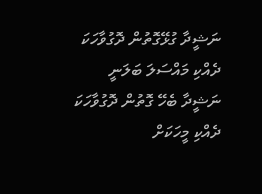ނަޝީދާ ގުޅޭގޮތުން ދޮގުވާހަކަ ދެއްކި މައްސަލަ ބަލަނީ
ނަޝީދާ ބެހޭ ގޮތުން ދޮގުވާހަކަ ދެއްކި މީހަކަށް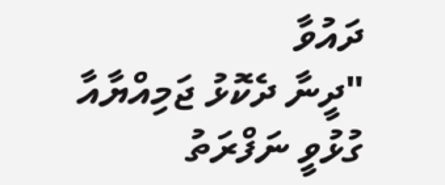ދައުވާ
"ދީނާ ދެކޮޅު ޖަމިއްޔާއާ ގުޅުވީ ނަފްރަތު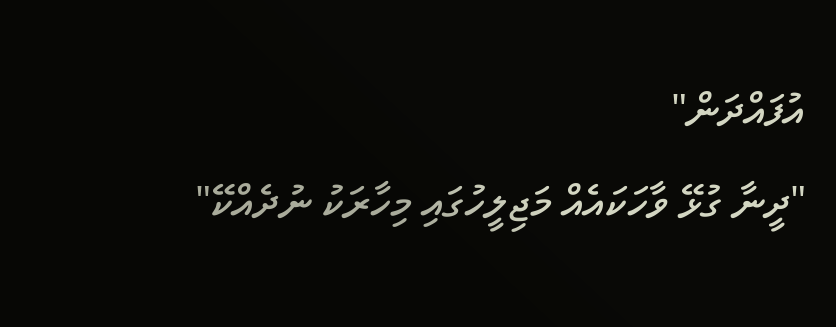އުފައްދަން"
"ދީނާ ގުޅޭ ވާހަކައެއް މަޖިލީހުގައި މިހާރަކު ނުދެއްކޭ"